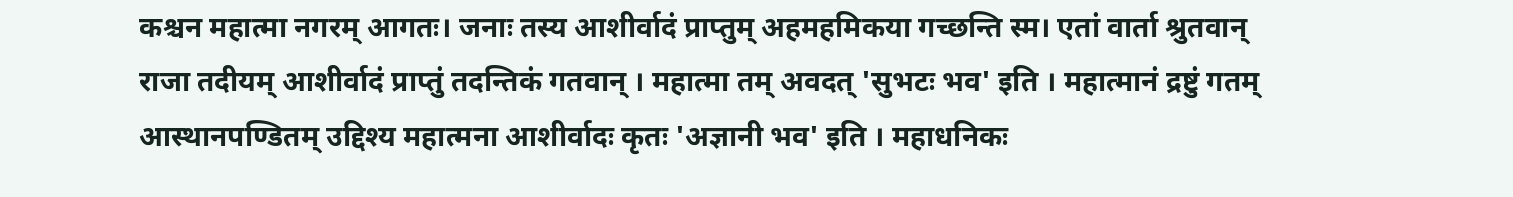कश्चन महात्मा नगरम् आगतः। जनाः तस्य आशीर्वादं प्राप्तुम् अहमहमिकया गच्छन्ति स्म। एतां वार्ता श्रुतवान् राजा तदीयम् आशीर्वादं प्राप्तुं तदन्तिकं गतवान् । महात्मा तम् अवदत् 'सुभटः भव' इति । महात्मानं द्रष्टुं गतम् आस्थानपण्डितम् उद्दिश्य महात्मना आशीर्वादः कृतः 'अज्ञानी भव' इति । महाधनिकः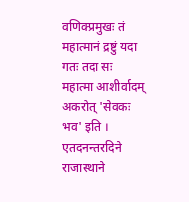वणिक्प्रमुखः तं महात्मानं द्रष्टुं यदा गतः तदा सः महात्मा आशीर्वादम् अकरोत् 'सेवकः भव' इति ।
एतदनन्तरदिने राजास्थाने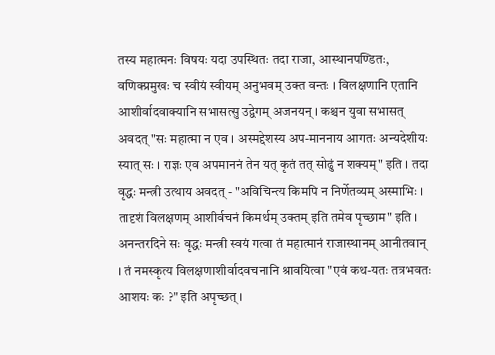तस्य महात्मनः विषयः यदा उपस्थितः तदा राजा, आस्थानपण्डितः, वणिक्प्रमुखः च स्वीयं स्वीयम् अनुभवम् उक्त वन्तः । विलक्षणानि एतानि आशीर्वादवाक्यानि सभासत्सु उद्वेगम् अजनयन् । कश्चन युवा सभासत् अवदत् "सः महात्मा न एव । अस्मद्देशस्य अप-माननाय आगतः अन्यदेशीयः स्यात् सः । राज्ञः एव अपमाननं तेन यत् कृतं तत् सोढुं न शक्यम्" इति । तदा वृद्धः मन्त्री उत्थाय अवदत् - "अविचिन्त्य किमपि न निर्णेतव्यम् अस्माभिः । तादृशं विलक्षणम् आशीर्वचनं किमर्थम् उक्तम् इति तमेव पृच्छाम" इति ।
अनन्तरदिने सः वृद्धः मन्त्री स्वयं गत्वा तं महात्मानं राजास्थानम् आनीतवान् । तं नमस्कृत्य विलक्षणाशीर्वादवचनानि श्रावयित्वा "एवं कथ-यतः तत्रभवतः आशयः कः ?" इति अपृच्छत् ।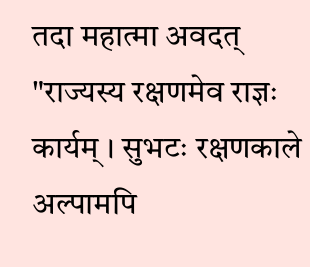तदा महात्मा अवदत् "राज्यस्य रक्षणमेव राज्ञः कार्यम् । सुभटः रक्षणकाले अल्पामपि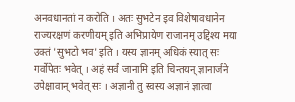अनवधानतां न करोति । अतः सुभटेन इव विशेषावधानेन राज्यरक्षणं करणीयम् इति अभिप्रायेण राजानम् उद्दिश्य मया उक्तं 'सुभटो भव' इति । यस्य ज्ञानम् अधिकं स्यात् सः गर्वोपेतः भवेत् । अहं सर्वं जानामि इति चिन्तयन् ज्ञानार्जने उपेक्षावान् भवेत् सः । अज्ञानी तु स्वस्य अज्ञानं ज्ञात्वा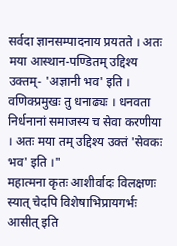सर्वदा ज्ञानसम्पादनाय प्रयतते । अतः मया आस्थान-पण्डितम् उद्दिश्य उक्तम्- 'अज्ञानी भव' इति । वणिक्प्रमुखः तु धनाढ्यः । धनवता निर्धनानां समाजस्य च सेवा करणीया । अतः मया तम् उद्दिश्य उक्तं 'सेवकः भव' इति ।"
महात्मना कृतः आशीर्वादः विलक्षणः स्यात् चेदपि विशेषाभिप्रायगर्भः आसीत् इति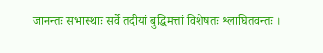जानन्तः सभास्थाः सर्वे तदीयां बुद्धिमत्तां विशेषतः श्लाघितवन्तः ।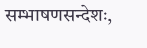सम्भाषणसन्देशः,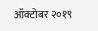ऑक्टोबर २०१९